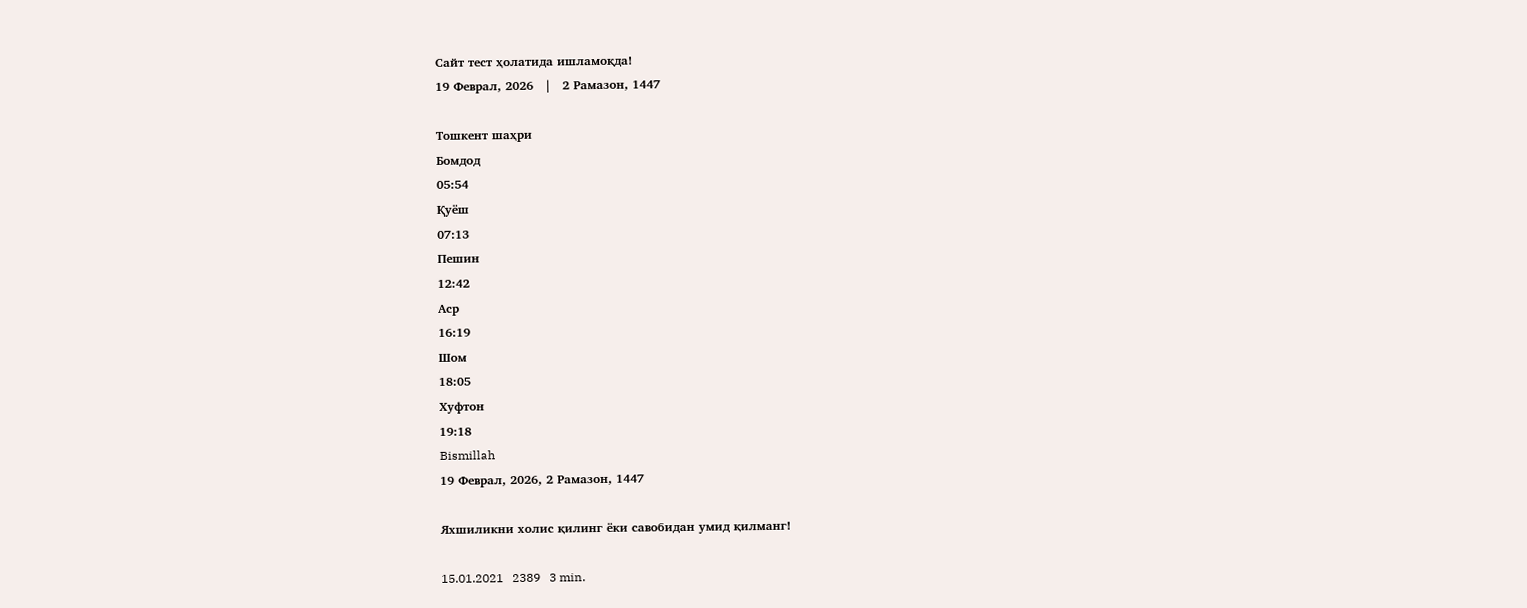Сайт тест ҳолатида ишламоқда!
19 Феврал, 2026   |   2 Рамазон, 1447

Тошкент шаҳри
Бомдод
05:54
Қуёш
07:13
Пешин
12:42
Аср
16:19
Шом
18:05
Хуфтон
19:18
Bismillah
19 Феврал, 2026, 2 Рамазон, 1447

Яхшиликни холис қилинг ёки савобидан умид қилманг!

15.01.2021   2389   3 min.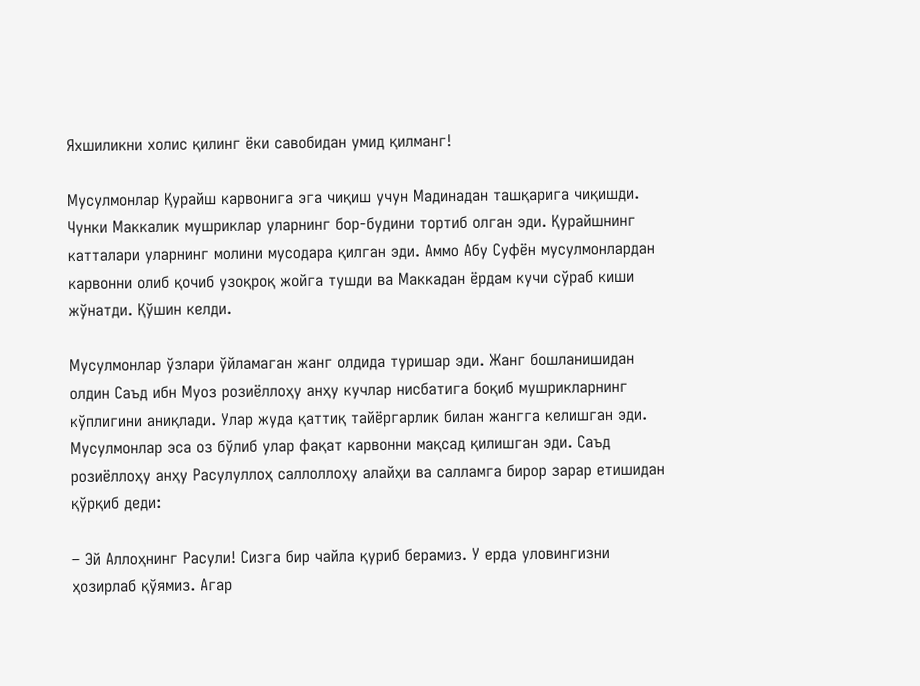Яхшиликни холис қилинг ёки савобидан умид қилманг!

Мусулмонлар Қурайш карвонига эга чиқиш учун Мадинадан ташқарига чиқишди. Чунки Маккалик мушриклар уларнинг бор-будини тортиб олган эди. Қурайшнинг катталари уларнинг молини мусодара қилган эди. Аммо Абу Суфён мусулмонлардан карвонни олиб қочиб узоқроқ жойга тушди ва Маккадан ёрдам кучи сўраб киши жўнатди. Қўшин келди.

Мусулмонлар ўзлари ўйламаган жанг олдида туришар эди. Жанг бошланишидан олдин Саъд ибн Муоз розиёллоҳу анҳу кучлар нисбатига боқиб мушрикларнинг кўплигини аниқлади. Улар жуда қаттиқ тайёргарлик билан жангга келишган эди. Мусулмонлар эса оз бўлиб улар фақат карвонни мақсад қилишган эди. Саъд розиёллоҳу анҳу Расулуллоҳ саллоллоҳу алайҳи ва салламга бирор зарар етишидан қўрқиб деди:

– Эй Аллоҳнинг Расули! Сизга бир чайла қуриб берамиз. У ерда уловингизни ҳозирлаб қўямиз. Агар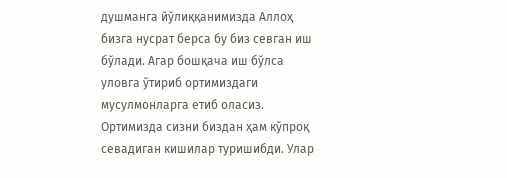душманга йўлиққанимизда Аллоҳ бизга нусрат берса бу биз севган иш бўлади. Агар бошқача иш бўлса уловга ўтириб ортимиздаги мусулмонларга етиб оласиз. Ортимизда сизни биздан ҳам кўпроқ севадиган кишилар туришибди. Улар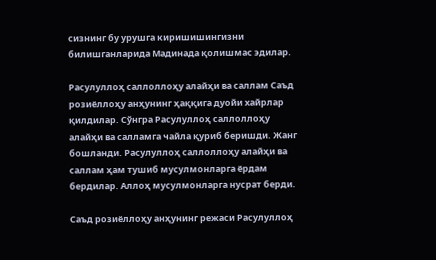сизнинг бу урушга киришишингизни билишганларида Мадинада қолишмас эдилар.

Расулуллоҳ саллоллоҳу алайҳи ва саллам Саъд розиёллоҳу анҳунинг ҳаққига дуойи хайрлар қилдилар. Сўнгра Расулуллоҳ саллоллоҳу алайҳи ва салламга чайла қуриб беришди. Жанг бошланди. Расулуллоҳ саллоллоҳу алайҳи ва саллам ҳам тушиб мусулмонларга ёрдам бердилар. Аллоҳ мусулмонларга нусрат берди.

Саъд розиёллоҳу анҳунинг режаси Расулуллоҳ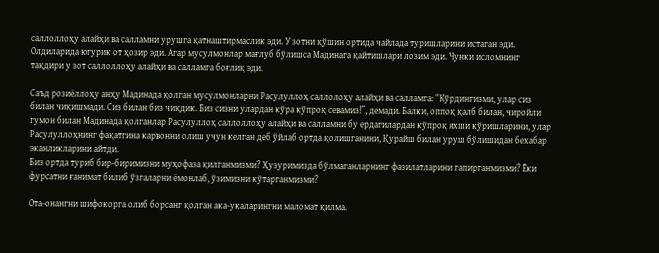саллоллоҳу алайҳи ва салламни урушга қатнаштирмаслик эди. У зотни қўшин ортида чайлада туришларини истаган эди. Олдиларида югурик от ҳозир эди. Агар мусулмонлар мағлуб бўлишса Мадинага қайтишлари лозим эди. Чунки исломнинг тақдири у зот саллоллоҳу алайҳи ва салламга боғлиқ эди.

Саъд розиёллоҳу анҳу Мадинада қолган мусулмонларни Расулуллоҳ саллолоҳу алайҳи ва салламга: “Кўрдингизми, улар сиз билан чиқишмади. Сиз билан биз чиқдик. Биз сизни улардан кўра кўпроқ севамиз!”, демади. Балки, оппоқ қалб билан, чиройли гумон билан Мадинада қолганлар Расулуллоҳ саллоллоҳу алайҳи ва салламни бу ердагилардан кўпроқ яхши кўришларини, улар Расулуллоҳнинг фақатгина карвонни олиш учун келган деб ўйлаб ортда қолишганини, Қурайш билан уруш бўлишидан бехабар эканликларини айтди.
Биз ортда туриб бир-биримизни муҳофаза қилганмизми? Ҳузуримизда бўлмаганларнинг фазилатларини гапирганмизми? Ёки фурсатни ғанимат билиб ўзгаларни ёмонлаб, ўзимизни кўтарганмизми?

Ота-онангни шифокорга олиб борсанг қолган ака-укаларингни маломат қилма.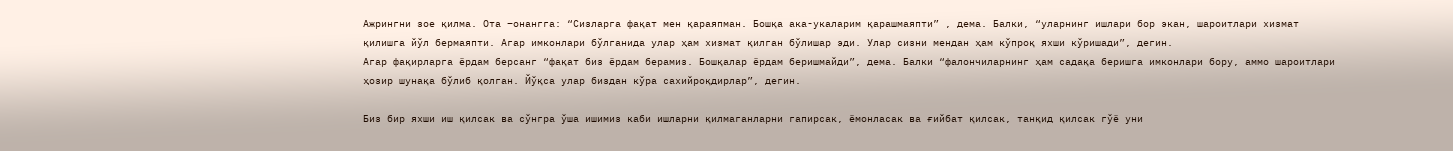Ажрингни зое қилма. Ота –онангга: “Сизларга фақат мен қараяпман. Бошқа ака-укаларим қарашмаяпти” , дема. Балки, “уларнинг ишлари бор экан, шароитлари хизмат қилишга йўл бермаяпти. Агар имконлари бўлганида улар ҳам хизмат қилган бўлишар эди. Улар сизни мендан ҳам кўпроқ яхши кўришади”, дегин.
Агар фақирларга ёрдам берсанг “фақат биз ёрдам берамиз. Бошқалар ёрдам беришмайди”, дема. Балки “фалончиларнинг ҳам садақа беришга имконлари бору, аммо шароитлари ҳозир шунақа бўлиб қолган. Йўқса улар биздан кўра сахийроқдирлар”, дегин.

Биз бир яхши иш қилсак ва сўнгра ўша ишимиз каби ишларни қилмаганларни гапирсак, ёмонласак ва ғийбат қилсак, танқид қилсак гўё уни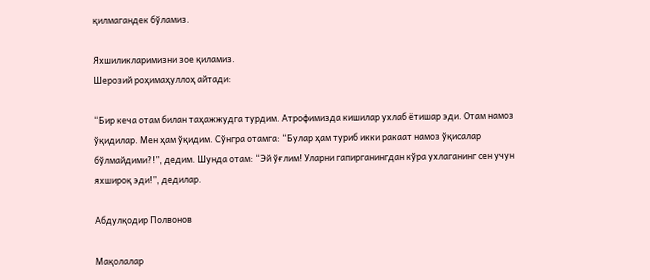қилмагандек бўламиз.

Яхшиликларимизни зое қиламиз.
Шерозий роҳимаҳуллоҳ айтади:

“Бир кеча отам билан таҳажжудга турдим. Атрофимизда кишилар ухлаб ётишар эди. Отам намоз ўқидилар. Мен ҳам ўқидим. Сўнгра отамга: “Булар ҳам туриб икки ракаат намоз ўқисалар бўлмайдими?!”, дедим. Шунда отам: “Эй ўғлим! Уларни гапирганингдан кўра ухлаганинг сен учун яхшироқ эди!”, дедилар.

Абдулқодир Полвонов

Мақолалар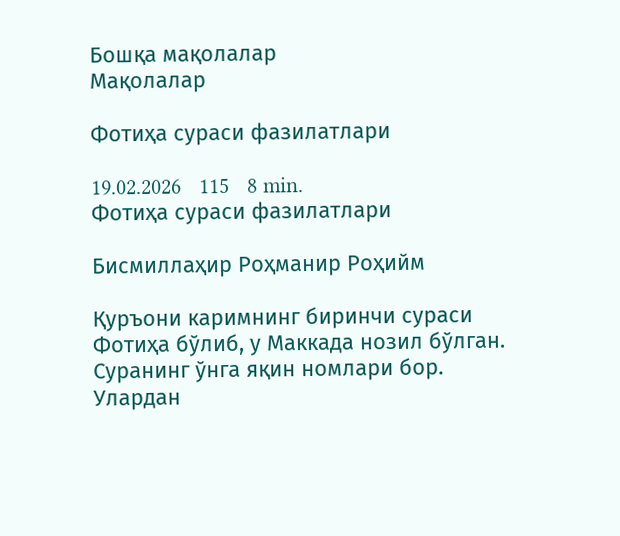Бошқа мақолалар
Мақолалар

Фотиҳа сураси фазилатлари

19.02.2026   115   8 min.
Фотиҳа сураси фазилатлари

Бисмиллаҳир Роҳманир Роҳийм

Қуръони каримнинг биринчи сураси Фотиҳа бўлиб, у Маккада нозил бўлган. Суранинг ўнга яқин номлари бор. Улардан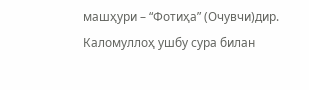машҳури – “Фотиҳа” (Очувчи)дир. Каломуллоҳ ушбу сура билан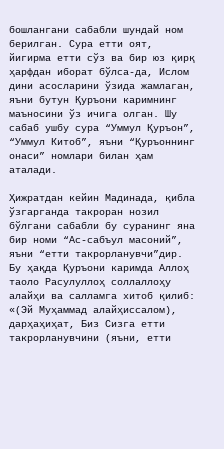бошлангани сабабли шундай ном берилган. Сура етти оят, йигирма етти сўз ва бир юз қирқ ҳарфдан иборат бўлса-да, Ислом дини асосларини ўзида жамлаган, яъни бутун Қуръони каримнинг маъносини ўз ичига олган. Шу сабаб ушбу сура “Уммул Қуръон”, “Уммул Китоб”, яъни “Қуръоннинг онаси” номлари билан ҳам аталади.

Ҳижратдан кейин Мадинада, қибла ўзгарганда такроран нозил бўлгани сабабли бу суранинг яна бир номи “Ас-сабъул масоний”, яъни “етти такрорланувчи”дир. Бу ҳақда Қуръони каримда Аллоҳ таоло Расулуллоҳ соллаллоҳу алайҳи ва салламга хитоб қилиб: «(Эй Муҳаммад алайҳиссалом), дарҳаҳиҳат, Биз Сизга етти такрорланувчини (яъни, етти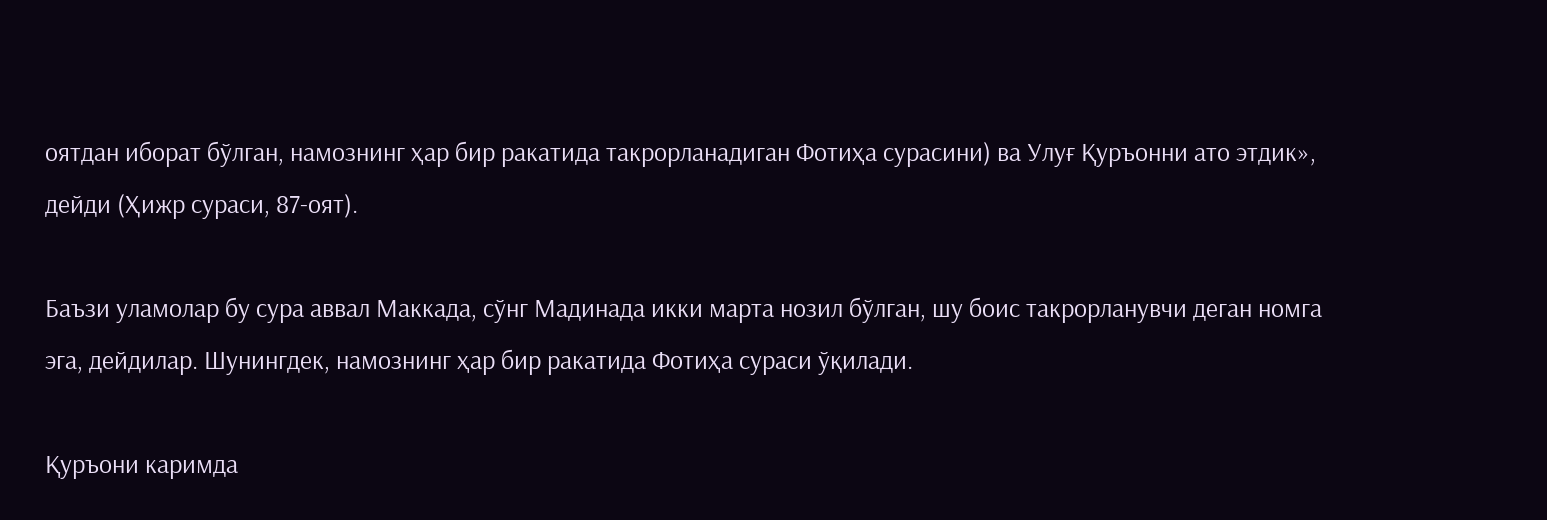оятдан иборат бўлган, намознинг ҳар бир ракатида такрорланадиган Фотиҳа сурасини) ва Улуғ Қуръонни ато этдик», дейди (Ҳижр сураси, 87-оят).

Баъзи уламолар бу сура аввал Маккада, сўнг Мадинада икки марта нозил бўлган, шу боис такрорланувчи деган номга эга, дейдилар. Шунингдек, намознинг ҳар бир ракатида Фотиҳа сураси ўқилади.

Қуръони каримда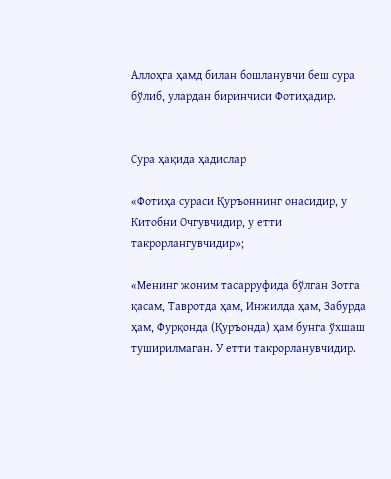Аллоҳга ҳамд билан бошланувчи беш сура бўлиб, улардан биринчиси Фотиҳадир.


Сура ҳақида ҳадислар

«Фотиҳа сураси Қуръоннинг онасидир, у Китобни Очгувчидир, у етти такрорлангувчидир»;

«Менинг жоним тасарруфида бўлган Зотга қасам, Тавротда ҳам, Инжилда ҳам, Забурда ҳам, Фурқонда (Қуръонда) ҳам бунга ўхшаш туширилмаган. У етти такрорланувчидир.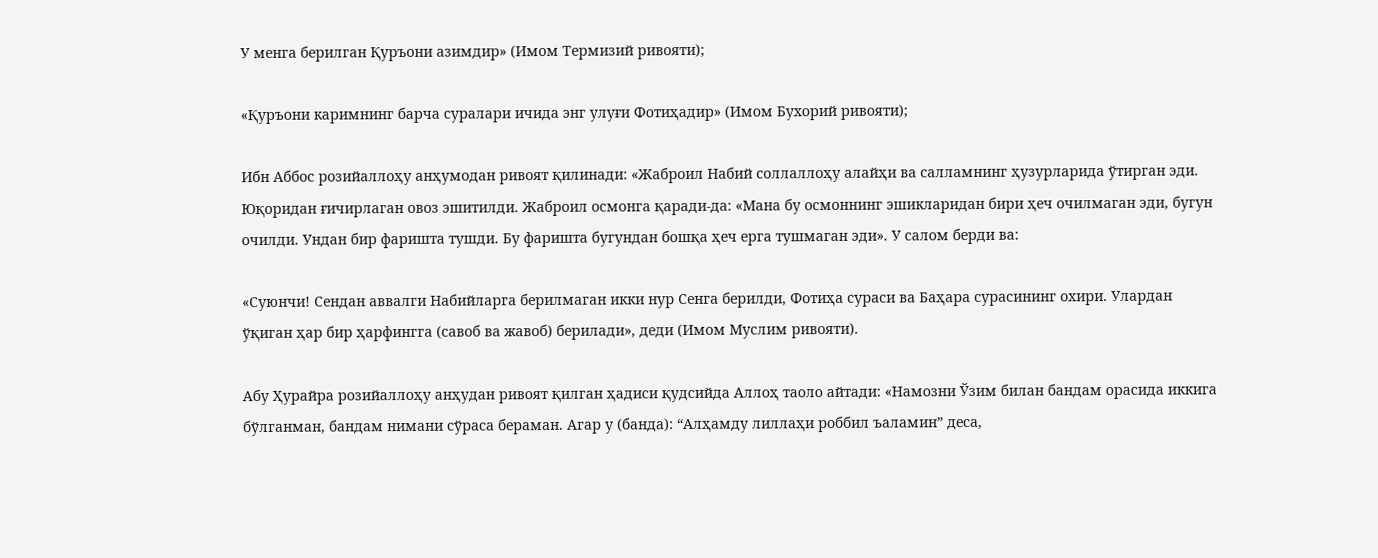У менга берилган Қуръони азимдир» (Имом Термизий ривояти);

«Қуръони каримнинг барча суралари ичида энг улуғи Фотиҳадир» (Имом Бухорий ривояти);

Ибн Аббос розийаллоҳу анҳумодан ривоят қилинади: «Жаброил Набий соллаллоҳу алайҳи ва салламнинг ҳузурларида ўтирган эди. Юқоридан ғичирлаган овоз эшитилди. Жаброил осмонга қаради-да: «Мана бу осмоннинг эшикларидан бири ҳеч очилмаган эди, бугун очилди. Ундан бир фаришта тушди. Бу фаришта бугундан бошқа ҳеч ерга тушмаган эди». У салом берди ва:

«Суюнчи! Сендан аввалги Набийларга берилмаган икки нур Сенга берилди, Фотиҳа сураси ва Баҳара сурасининг охири. Улардан ўқиган ҳар бир ҳарфингга (савоб ва жавоб) берилади», деди (Имом Муслим ривояти).

Абу Ҳурайра розийаллоҳу анҳудан ривоят қилган ҳадиси қудсийда Аллоҳ таоло айтади: «Намозни Ўзим билан бандам орасида иккига бўлганман, бандам нимани сўраса бераман. Агар у (банда): “Алҳамду лиллаҳи роббил ъаламин” деса,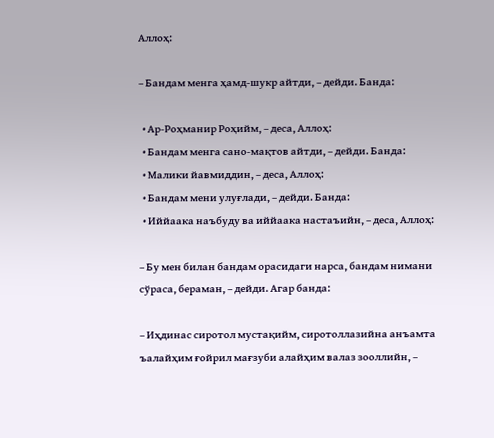Аллоҳ:

– Бандам менга ҳамд-шукр айтди, – дейди. Банда:

  • Ар-Роҳманир Роҳийм, – деса, Аллоҳ:
  • Бандам менга сано-мақтов айтди, – дейди. Банда:
  • Малики йавмиддин, – деса, Аллоҳ:
  • Бандам мени улуғлади, – дейди. Банда:
  • Иййаака наъбуду ва иййаака настаъийн, – деса, Аллоҳ:

– Бу мен билан бандам орасидаги нарса, бандам нимани сўраса, бераман, – дейди. Агар банда:

– Иҳдинас сиротол мустақийм, сиротоллазийна анъамта ъалайҳим ғойрил мағзуби алайҳим валаз зооллийн, –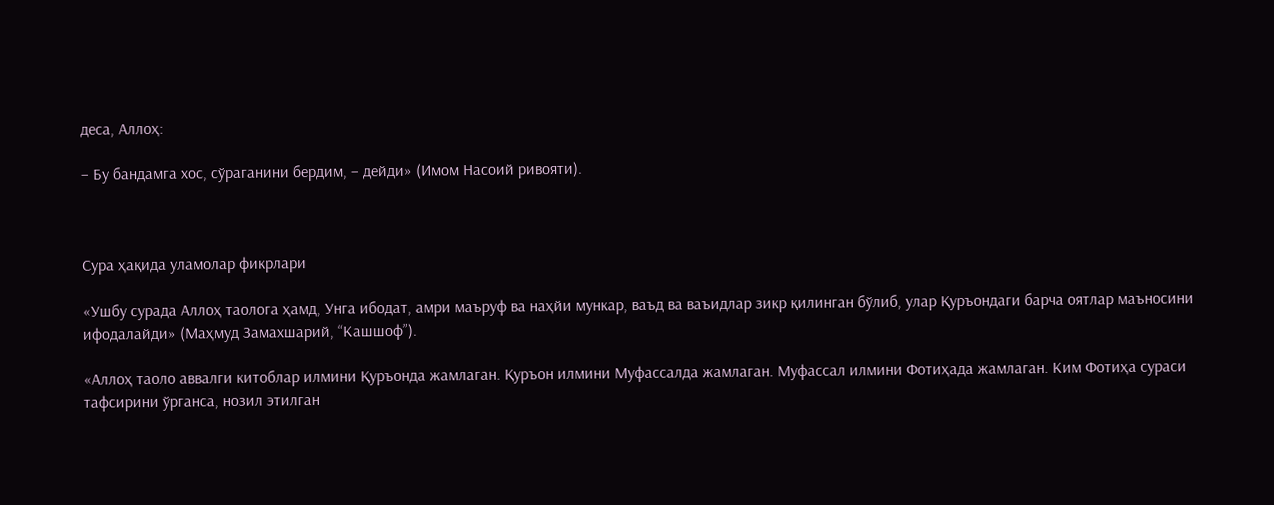деса, Аллоҳ:

– Бу бандамга хос, сўраганини бердим, – дейди» (Имом Насоий ривояти).



Сура ҳақида уламолар фикрлари

«Ушбу сурада Аллоҳ таолога ҳамд, Унга ибодат, амри маъруф ва наҳйи мункар, ваъд ва ваъидлар зикр қилинган бўлиб, улар Қуръондаги барча оятлар маъносини ифодалайди» (Маҳмуд Замахшарий, “Кашшоф”).

«Аллоҳ таоло аввалги китоблар илмини Қуръонда жамлаган. Қуръон илмини Муфассалда жамлаган. Муфассал илмини Фотиҳада жамлаган. Ким Фотиҳа сураси тафсирини ўрганса, нозил этилган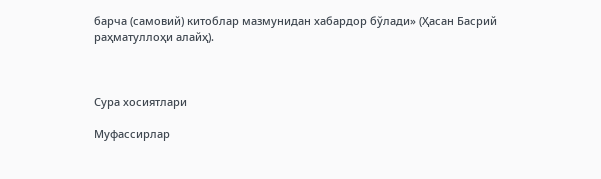барча (самовий) китоблар мазмунидан хабардор бўлади» (Ҳасан Басрий раҳматуллоҳи алайҳ).



Сура хосиятлари

Муфассирлар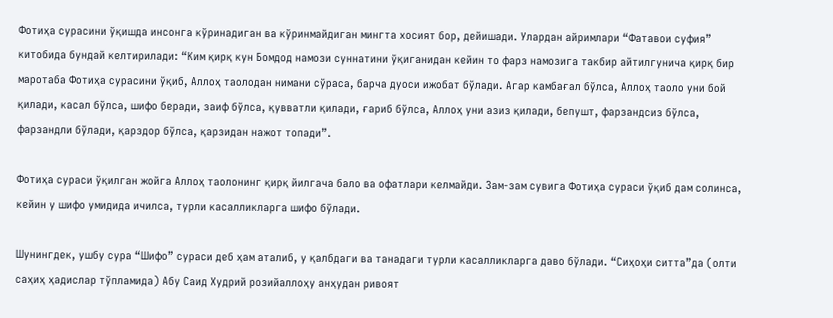Фотиҳа сурасини ўқишда инсонга кўринадиган ва кўринмайдиган мингта хосият бор, дейишади. Улардан айримлари “Фатавои суфия” китобида бундай келтирилади: “Ким қирқ кун Бомдод намози суннатини ўқиганидан кейин то фарз намозига такбир айтилгунича қирқ бир маротаба Фотиҳа сурасини ўқиб, Аллоҳ таолодан нимани сўраса, барча дуоси ижобат бўлади. Агар камбағал бўлса, Аллоҳ таоло уни бой қилади, касал бўлса, шифо беради, заиф бўлса, қувватли қилади, ғариб бўлса, Аллоҳ уни азиз қилади, бепушт, фарзандсиз бўлса, фарзандли бўлади, қарздор бўлса, қарзидан нажот топади”.

Фотиҳа сураси ўқилган жойга Аллоҳ таолонинг қирқ йилгача бало ва офатлари келмайди. Зам-зам сувига Фотиҳа сураси ўқиб дам солинса, кейин у шифо умидида ичилса, турли касалликларга шифо бўлади.

Шунингдек, ушбу сура “Шифо” сураси деб ҳам аталиб, у қалбдаги ва танадаги турли касалликларга даво бўлади. “Сиҳоҳи ситта”да (олти саҳиҳ ҳадислар тўпламида) Абу Саид Худрий розийаллоҳу анҳудан ривоят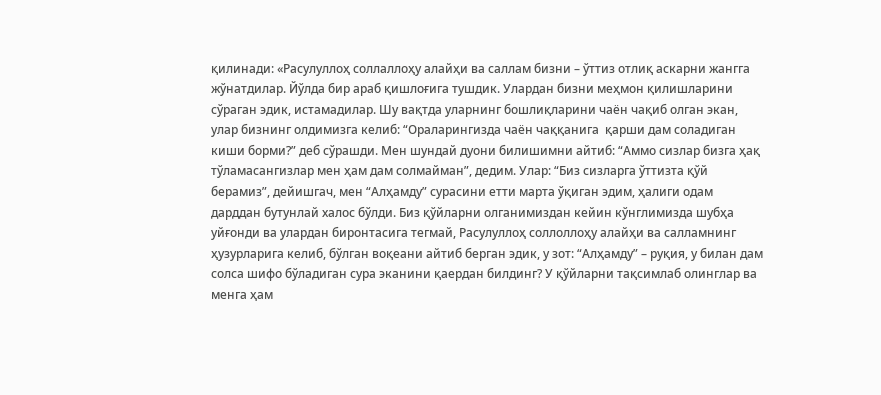қилинади: «Расулуллоҳ соллаллоҳу алайҳи ва саллам бизни – ўттиз отлиқ аскарни жангга жўнатдилар. Йўлда бир араб қишлоғига тушдик. Улардан бизни меҳмон қилишларини сўраган эдик, истамадилар. Шу вақтда уларнинг бошлиқларини чаён чақиб олган экан, улар бизнинг олдимизга келиб: “Ораларингизда чаён чаққанига  қарши дам соладиган киши борми?” деб сўрашди. Мен шундай дуони билишимни айтиб: “Аммо сизлар бизга ҳақ тўламасангизлар мен ҳам дам солмайман”, дедим. Улар: “Биз сизларга ўттизта қўй берамиз”, дейишгач, мен “Алҳамду” сурасини етти марта ўқиган эдим, ҳалиги одам дарддан бутунлай халос бўлди. Биз қўйларни олганимиздан кейин кўнглимизда шубҳа уйғонди ва улардан биронтасига тегмай, Расулуллоҳ соллоллоҳу алайҳи ва салламнинг ҳузурларига келиб, бўлган воқеани айтиб берган эдик, у зот: “Алҳамду” – руқия, у билан дам солса шифо бўладиган сура эканини қаердан билдинг? У қўйларни тақсимлаб олинглар ва менга ҳам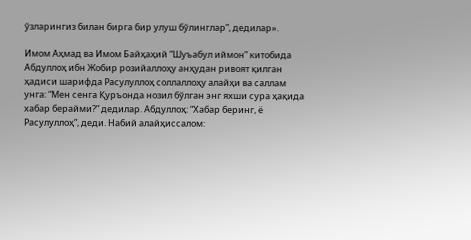ўзларингиз билан бирга бир улуш бўлинглар”, дедилар».

Имом Аҳмад ва Имом Байҳаҳий “Шуъабул иймон” китобида Абдуллоҳ ибн Жобир розийаллоҳу анҳудан ривоят қилган ҳадиси шарифда Расулуллоҳ соллаллоҳу алайҳи ва саллам унга: “Мен сенга Қуръонда нозил бўлган энг яхши сура ҳақида хабар берайми?” дедилар. Абдуллоҳ: “Хабар беринг, ё Расулуллоҳ”, деди. Набий алайҳиссалом: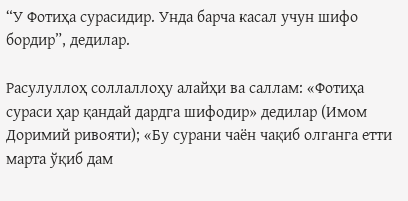“У Фотиҳа сурасидир. Унда барча касал учун шифо бордир”, дедилар.

Расулуллоҳ соллаллоҳу алайҳи ва саллам: «Фотиҳа сураси ҳар қандай дардга шифодир» дедилар (Имом Доримий ривояти); «Бу сурани чаён чақиб олганга етти марта ўқиб дам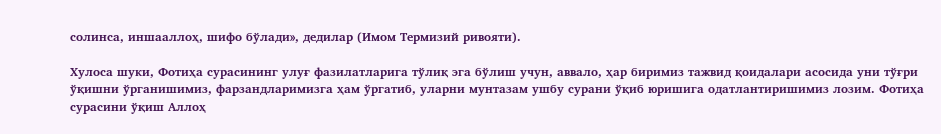солинса, иншааллоҳ, шифо бўлади», дедилар (Имом Термизий ривояти).

Хулоса шуки, Фотиҳа сурасининг улуғ фазилатларига тўлиқ эга бўлиш учун, аввало, ҳар биримиз тажвид қоидалари асосида уни тўғри ўқишни ўрганишимиз, фарзандларимизга ҳам ўргатиб, уларни мунтазам ушбу сурани ўқиб юришига одатлантиришимиз лозим. Фотиҳа сурасини ўқиш Аллоҳ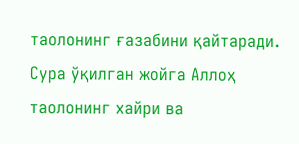таолонинг ғазабини қайтаради. Сура ўқилган жойга Аллоҳ таолонинг хайри ва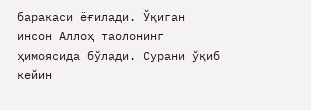баракаси ёғилади. Ўқиган инсон Аллоҳ таолонинг ҳимоясида бўлади. Сурани ўқиб кейин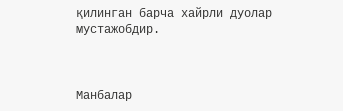қилинган барча хайрли дуолар мустажобдир.



Манбалар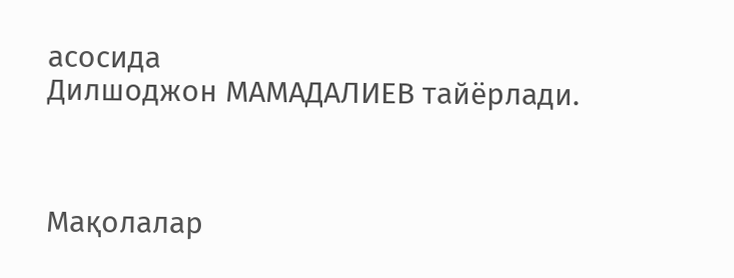асосида
Дилшоджон МАМАДАЛИЕВ тайёрлади.



Мақолалар